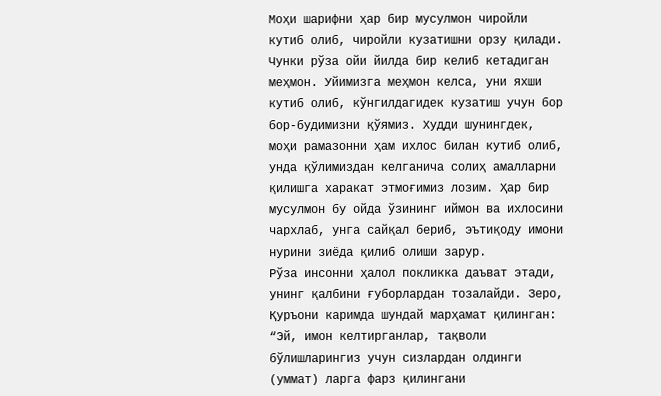Моҳи шарифни ҳар бир мусулмон чиройли кутиб олиб, чиройли кузатишни орзу қилади. Чунки рўза ойи йилда бир келиб кетадиган меҳмон. Уйимизга меҳмон келса, уни яхши кутиб олиб, кўнгилдагидек кузатиш учун бор бор-будимизни қўямиз. Худди шунингдек, моҳи рамазонни ҳам ихлос билан кутиб олиб, унда қўлимиздан келганича солиҳ амалларни қилишга харакат этмоғимиз лозим. Ҳар бир мусулмон бу ойда ўзининг иймон ва ихлосини чархлаб, унга сайқал бериб, эътиқоду имони нурини зиёда қилиб олиши зарур.
Рўза инсонни ҳалол покликка даъват этади, унинг қалбини ғуборлардан тозалайди. Зеро, Қуръони каримда шундай марҳамат қилинган: “Эй, имон келтирганлар, тақволи бўлишларингиз учун сизлардан олдинги (уммат) ларга фарз қилингани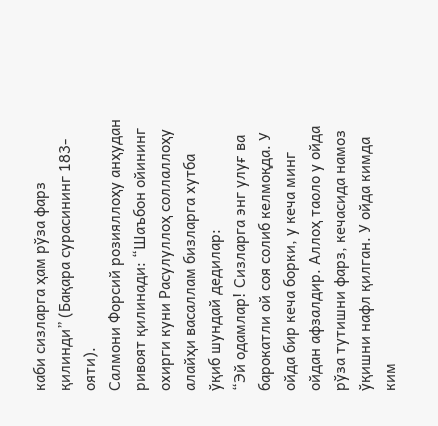каби сизларга ҳам рўза фарз қилинди” (Бақара сурасининг 183-ояти).
Салмони Форсий розияллоҳу анҳудан ривоят қилинади: “Шаъбон ойининг охирги куни Расулуллоҳ соллаллоҳу алайҳи васаллам бизларга хутба ўқиб шундай дедилар:
“Эй одамлар! Сизларга энг улуғ ва барокатли ой соя солиб келмоқда. У ойда бир кеча борки, у кеча минг ойдан афзалдир. Аллоҳ таоло у ойда рўза тутишни фарз, кечасида намоз ўқишни нафл қилган. У ойда кимда ким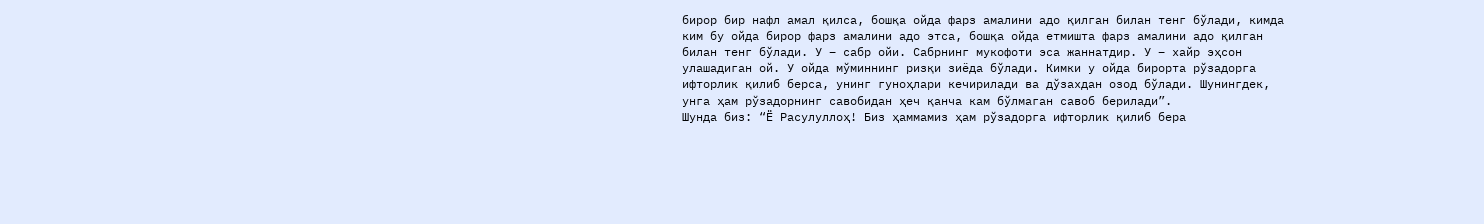бирор бир нафл амал қилса, бошқа ойда фарз амалини адо қилган билан тенг бўлади, кимда ким бу ойда бирор фарз амалини адо этса, бошқа ойда етмишта фарз амалини адо қилган билан тенг бўлади. У – сабр ойи. Сабрнинг мукофоти эса жаннатдир. У – хайр эҳсон улашадиган ой. У ойда мўминнинг ризқи зиёда бўлади. Кимки у ойда бирорта рўзадорга ифторлик қилиб берса, унинг гуноҳлари кечирилади ва дўзахдан озод бўлади. Шунингдек, унга ҳам рўзадорнинг савобидан ҳеч қанча кам бўлмаган савоб берилади”.
Шунда биз: “Ё Расулуллоҳ! Биз ҳаммамиз ҳам рўзадорга ифторлик қилиб бера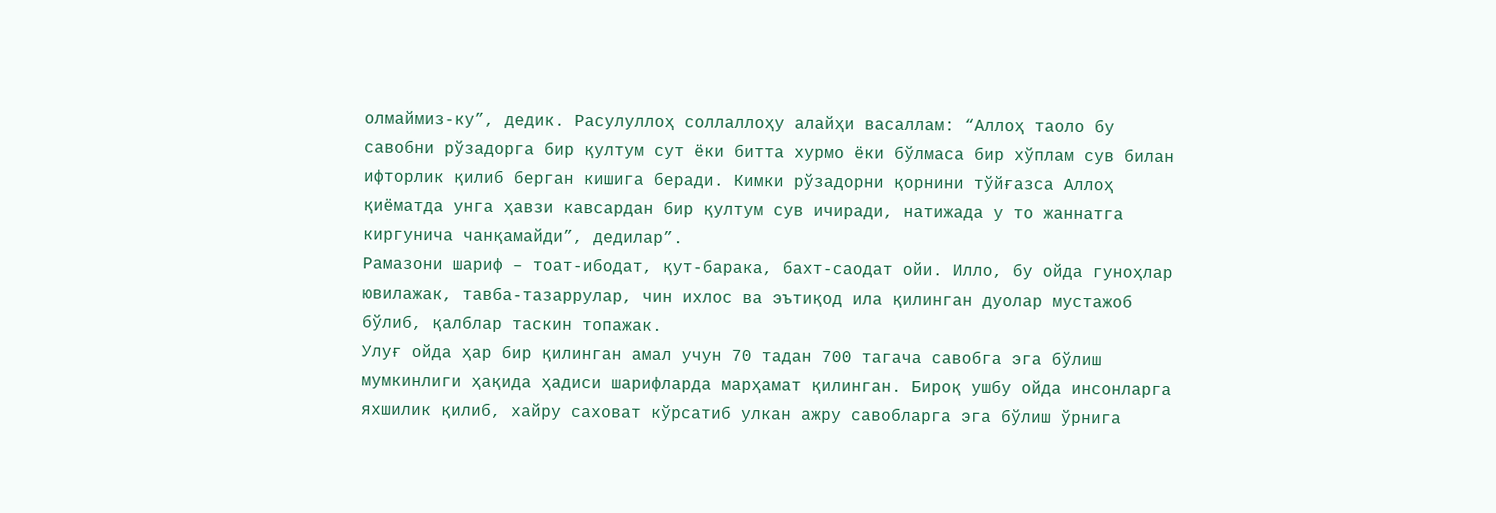олмаймиз-ку”, дедик. Расулуллоҳ соллаллоҳу алайҳи васаллам: “Аллоҳ таоло бу савобни рўзадорга бир қултум сут ёки битта хурмо ёки бўлмаса бир хўплам сув билан ифторлик қилиб берган кишига беради. Кимки рўзадорни қорнини тўйғазса Аллоҳ қиёматда унга ҳавзи кавсардан бир қултум сув ичиради, натижада у то жаннатга киргунича чанқамайди”, дедилар”.
Рамазони шариф – тоат-ибодат, қут-барака, бахт-саодат ойи. Илло, бу ойда гуноҳлар ювилажак, тавба-тазаррулар, чин ихлос ва эътиқод ила қилинган дуолар мустажоб бўлиб, қалблар таскин топажак.
Улуғ ойда ҳар бир қилинган амал учун 70 тадан 700 тагача савобга эга бўлиш мумкинлиги ҳақида ҳадиси шарифларда марҳамат қилинган. Бироқ ушбу ойда инсонларга яхшилик қилиб, хайру саховат кўрсатиб улкан ажру савобларга эга бўлиш ўрнига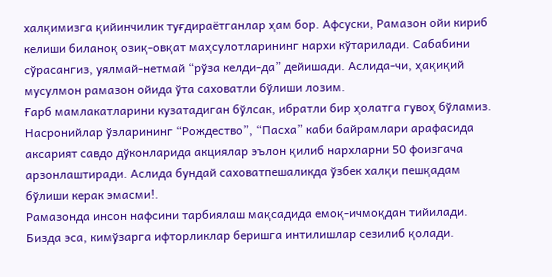халқимизга қийинчилик туғдираётганлар ҳам бор. Афсуски, Рамазон ойи кириб келиши биланоқ озиқ-овқат маҳсулотларининг нархи кўтарилади. Сабабини сўрасангиз, уялмай-нетмай “рўза келди-да” дейишади. Аслида-чи, ҳақиқий мусулмон рамазон ойида ўта саховатли бўлиши лозим.
Ғарб мамлакатларини кузатадиган бўлсак, ибратли бир ҳолатга гувоҳ бўламиз. Насронийлар ўзларининг “Рождество”, “Пасха” каби байрамлари арафасида аксарият савдо дўконларида акциялар эълон қилиб нархларни 50 фоизгача арзонлаштиради. Аслида бундай саховатпешаликда ўзбек халқи пешқадам бўлиши керак эмасми!.
Рамазонда инсон нафсини тарбиялаш мақсадида емоқ-ичмоқдан тийилади. Бизда эса, кимўзарга ифторликлар беришга интилишлар сезилиб қолади.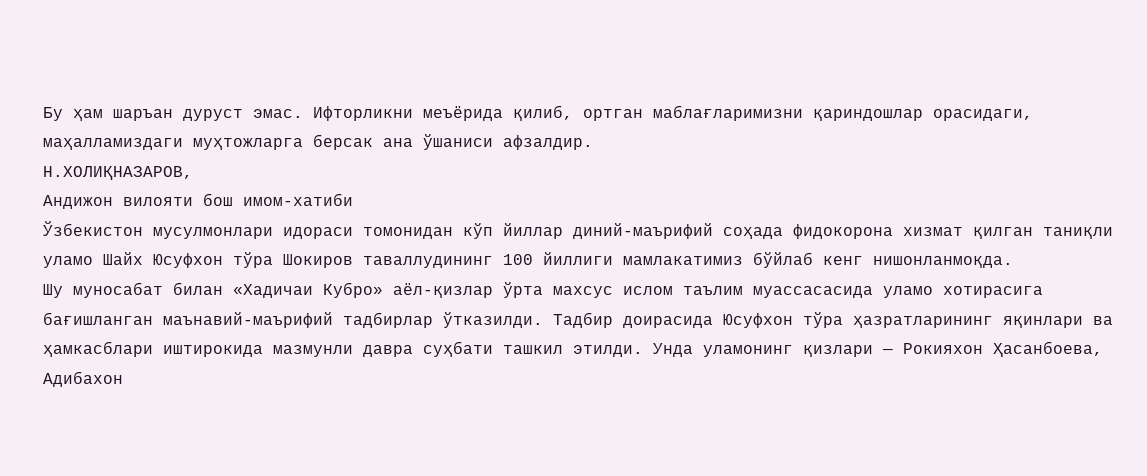Бу ҳам шаръан дуруст эмас. Ифторликни меъёрида қилиб, ортган маблағларимизни қариндошлар орасидаги, маҳалламиздаги муҳтожларга берсак ана ўшаниси афзалдир.
Н.ХОЛИҚНАЗАРОВ,
Андижон вилояти бош имом-хатиби
Ўзбекистон мусулмонлари идораси томонидан кўп йиллар диний-маърифий соҳада фидокорона хизмат қилган таниқли уламо Шайх Юсуфхон тўра Шокиров таваллудининг 100 йиллиги мамлакатимиз бўйлаб кенг нишонланмоқда.
Шу муносабат билан «Хадичаи Кубро» аёл-қизлар ўрта махсус ислом таълим муассасасида уламо хотирасига бағишланган маънавий-маърифий тадбирлар ўтказилди. Тадбир доирасида Юсуфхон тўра ҳазратларининг яқинлари ва ҳамкасблари иштирокида мазмунли давра суҳбати ташкил этилди. Унда уламонинг қизлари — Рокияхон Ҳасанбоева, Адибахон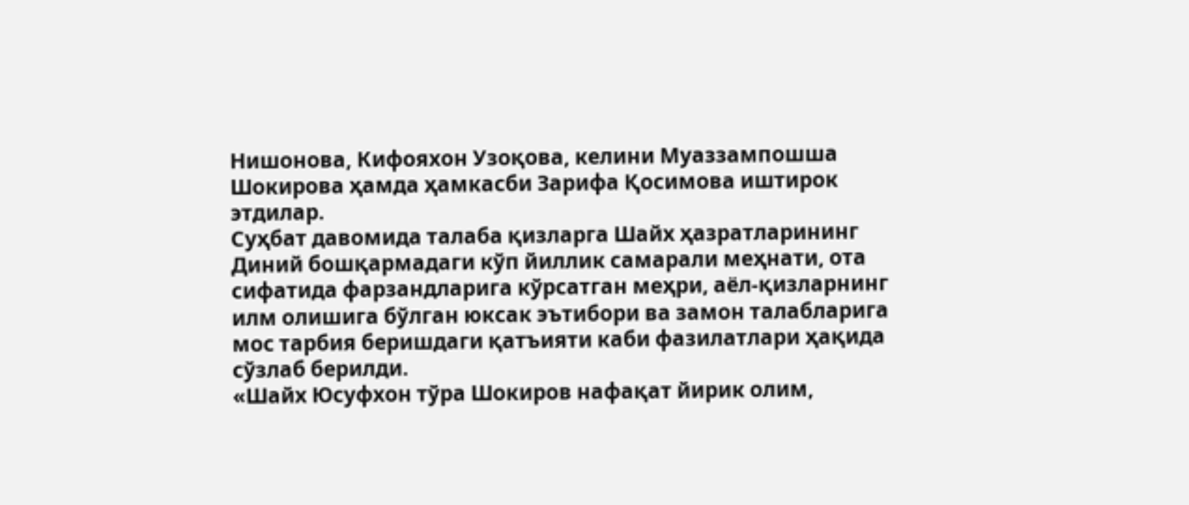Нишонова, Кифояхон Узоқова, келини Муаззампошша Шокирова ҳамда ҳамкасби Зарифа Қосимова иштирок этдилар.
Суҳбат давомида талаба қизларга Шайх ҳазратларининг Диний бошқармадаги кўп йиллик самарали меҳнати, ота сифатида фарзандларига кўрсатган меҳри, аёл-қизларнинг илм олишига бўлган юксак эътибори ва замон талабларига мос тарбия беришдаги қатъияти каби фазилатлари ҳақида сўзлаб берилди.
«Шайх Юсуфхон тўра Шокиров нафақат йирик олим,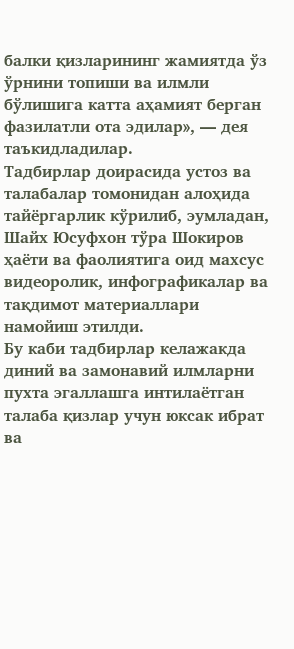балки қизларининг жамиятда ўз ўрнини топиши ва илмли бўлишига катта аҳамият берган фазилатли ота эдилар», — дея таъкидладилар.
Тадбирлар доирасида устоз ва талабалар томонидан алоҳида тайёргарлик кўрилиб, эумладан, Шайх Юсуфхон тўра Шокиров ҳаёти ва фаолиятига оид махсус видеоролик, инфографикалар ва тақдимот материаллари намойиш этилди.
Бу каби тадбирлар келажакда диний ва замонавий илмларни пухта эгаллашга интилаётган талаба қизлар учун юксак ибрат ва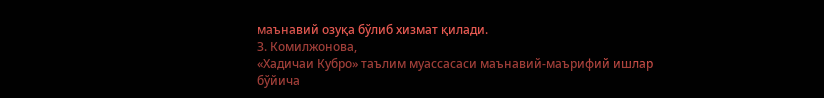маънавий озуқа бўлиб хизмат қилади.
З. Комилжонова,
«Хадичаи Кубро» таълим муассасаси маънавий-маърифий ишлар
бўйича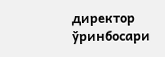директор ўринбосари